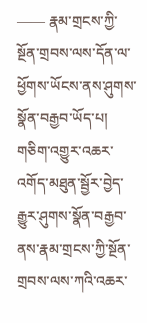—— རྣམ་གྲངས་ཀྱི་སྔོན་གྲབས་ལས་དོན་ལ་ཕྱོགས་ཡོངས་ནས་ཤུགས་སྣོན་བརྒྱབ་ཡོད་པ། གཅིག་འགྱུར་འཆར་འགོད་མཐུན་སྦྱོར་བྱེད་རྒྱུར་ཤུགས་སྣོན་བརྒྱབ་ནས་རྣམ་གྲངས་ཀྱི་སྔོན་གྲབས་ལས་ཀའི་འཆར་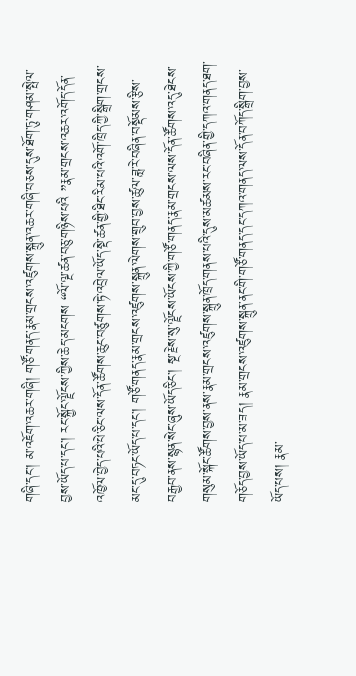གཞི་དང་། མ་འཇོག་འཆར་གཞི། གཙོ་གནད་རྣམ་གྲངས་འཛུགས་སྐྲུན་འཆར་གཞི་བཅས་དུས་ཐོག་ཏུ་གཤམ་སྤེལ་བྱས་ཡོད་པ་དང་། རང་སྐྱོང་ལྗོངས་ཀྱིས་ཆེད་མངགས “ལོ་ལྔ་ཚན་བཅུ་གཉིས་པའི ”རྣམ་གྲངས་འཆར་འགོད་དོན་འཁྱོལ་བྱེད་པའི་པེ་ཅིང་ལས་དོན་ཚོགས་ཆུང་བཙུགས་ཏེ་འབྲེལ་ཡོད་སྡེ་ཚན་གྱི་ཐིང་རིམ་པའི་འགོ་ཁྲིད་ཀྱི་སྒྲིག་གྲངས་མང་དུ་བཏང་ཡོད་པ་དང་། གཙོ་གནད་རྣམ་གྲངས་འཛུགས་སྐྲུན་ལེགས་གྲུབ་བྱས་ཚུལ་ཟླ་རེ་བཞིན་བསྡོམས་རྩིས་བརྒྱབ་ནས་སྙན་སེང་ཞུས་ཡོད་ཅིང་། སྔ་རྗེས་སུ་ལྗོངས་ཡོངས་ཀྱི་གཙོ་གནད་རྣམ་གྲངས་ལས་དོན་ཚོགས་འདུ་ཐེངས་གསུམ་སྐོང་ཚོགས་བྱས་ནས་རྣམ་གྲངས་འཛུགས་སྐྲུན་ཁྲོད་གནས་པའི་དུས་མཚམས་རང་བཞིན་གྱི་དཀའ་གནད་ཐག་གཅོད་བྱས་ཡོད་པ་མ་ཟད། རྣམ་གྲངས་འཛུགས་སྐྲུན་ནང་གི་གཙོ་གནད་དང་དཀའ་གནད་ལས་དོན་བཀོད་སྒྲིག་བྱས་ཡོད་པས། རྣམ་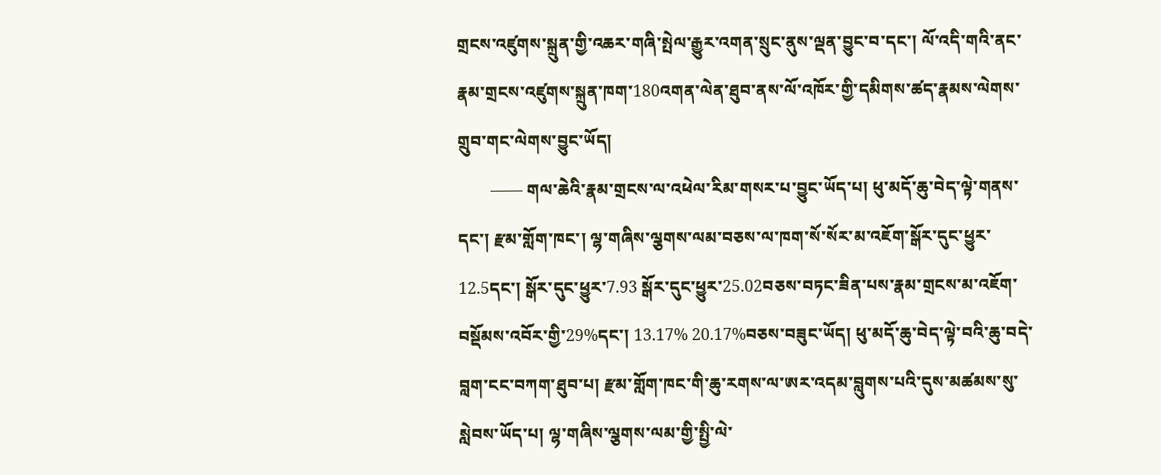གྲངས་འཛུགས་སྐྲུན་གྱི་འཆར་གཞི་སྤེལ་རྒྱུར་འགན་སྲུང་ནུས་ལྡན་བྱུང་བ་དང་། ལོ་འདི་གའི་ནང་རྣམ་གྲངས་འཛུགས་སྐྲུན་ཁག་180འགན་ལེན་ཐུབ་ནས་ལོ་འཁོར་གྱི་དམིགས་ཚད་རྣམས་ལེགས་གྲུབ་གང་ལེགས་བྱུང་ཡོད།
        —— གལ་ཆེའི་རྣམ་གྲངས་ལ་འཕེལ་རིམ་གསར་པ་བྱུང་ཡོད་པ། ཕུ་མདོ་ཆུ་བེད་ལྟེ་གནས་དང་། རྫམ་གློག་ཁང་། ལྷ་གཞིས་ལྕགས་ལམ་བཅས་ལ་ཁག་སོ་སོར་མ་འཇོག་སྒོར་དུང་ཕྱུར་12.5དང་། སྒོར་དུང་ཕྱུར་7.93 སྒོར་དུང་ཕྱུར་25.02བཅས་བཏང་ཟིན་པས་རྣམ་གྲངས་མ་འཇོག་བསྡོམས་འབོར་གྱི་29%དང་། 13.17% 20.17%བཅས་བཟུང་ཡོད། ཕུ་མདོ་ཆུ་བེད་ལྟེ་བའི་ཆུ་བདེ་བླག་ངང་བཀག་ཐུབ་པ། རྫམ་གློག་ཁང་གི་ཆུ་རགས་ལ་ཨར་འདམ་བླུགས་པའི་དུས་མཚམས་སུ་སླེབས་ཡོད་པ། ལྷ་གཞིས་ལྕགས་ལམ་གྱི་སྤྱི་ལེ་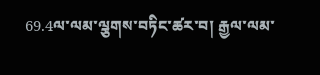69.4ལ་ལམ་ལྕགས་བཏིང་ཚར་བ། རྒྱལ་ལམ་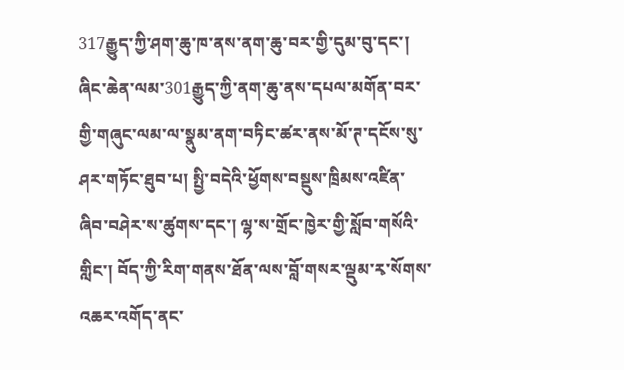317རྒྱུད་ཀྱི་ཤག་ཆུ་ཁ་ནས་ནག་ཆུ་བར་གྱི་དུམ་བུ་དང་། ཞིང་ཆེན་ལམ་301རྒྱུད་ཀྱི་ནག་ཆུ་ནས་དཔལ་མགོན་བར་གྱི་གཞུང་ལམ་ལ་སྣུམ་ནག་བཏིང་ཚར་ནས་མོ་ཊ་དངོས་སུ་ཤར་གཏོང་ཐུབ་པ། སྤྱི་བདེའི་ཕྱོགས་བསྡུས་ཁྲིམས་འཛིན་ཞིབ་བཤེར་ས་ཚུགས་དང་། ལྷ་ས་གྲོང་ཁྱེར་གྱི་སློབ་གསོའི་གླིང་། བོད་ཀྱི་རིག་གནས་ཐོན་ལས་བློ་གསར་ལྡུམ་རྭ་སོགས་འཆར་འགོད་ནང་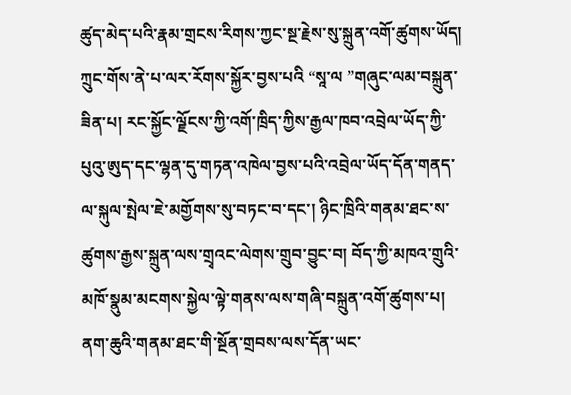ཚུད་མེད་པའི་རྣམ་གྲངས་རིགས་ཀྱང་སྔ་རྗེས་སུ་སྐྲུན་འགོ་ཚུགས་ཡོད། ཀྲུང་གོས་ནེ་པ་ལར་རོགས་སྐྱོར་བྱས་པའི “སཱ་ལ ”གཞུང་ལམ་བསྐྲུན་ཟིན་པ། རང་སྐྱོང་ལྗོངས་ཀྱི་འགོ་ཁྲིད་ཀྱིས་རྒྱལ་ཁབ་འབྲེལ་ཡོད་ཀྱི་པུའུ་ཨུད་དང་ལྷན་དུ་གཏན་འཁེལ་བྱས་པའི་འབྲེལ་ཡོད་དོན་གནད་ལ་སྐུལ་སྤེལ་ཇེ་མགྱོགས་སུ་བཏང་བ་དང་། ཉིང་ཁྲིའི་གནམ་ཐང་ས་ཚུགས་རྒྱས་སྐྲུན་ལས་གྲྭའང་ལེགས་གྲུབ་བྱུང་བ། བོད་ཀྱི་མཁའ་གྲུའི་མཁོ་སྣུམ་མངགས་སྐྱེལ་ལྟེ་གནས་ལས་གཞི་བསྐྲུན་འགོ་ཚུགས་པ། ནག་ཆུའི་གནམ་ཐང་གི་སྔོན་གྲབས་ལས་དོན་ཡང་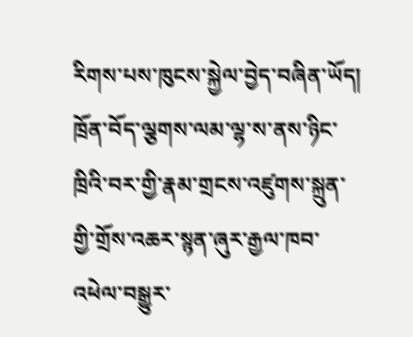རིགས་པས་ཁུངས་སྐྱེལ་བྱེད་བཞིན་ཡོད། ཁྲོན་བོད་ལྕགས་ལམ་ལྷ་ས་ནས་ཉིང་ཁྲིའི་བར་གྱི་རྣམ་གྲངས་འཛུགས་སྐྲུན་གྱི་གྲོས་འཆར་སྙན་ཞུར་རྒྱལ་ཁབ་འཕེལ་བསྒྱུར་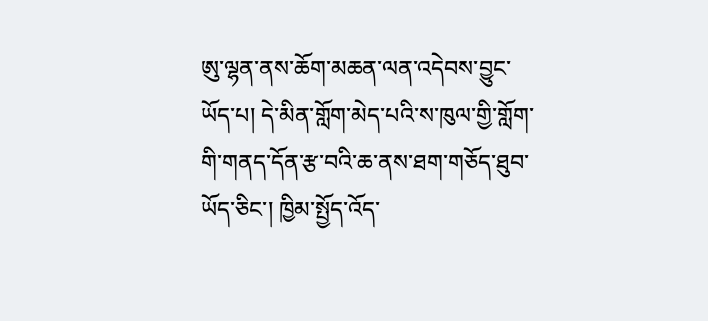ཨུ་ལྷན་ནས་ཆོག་མཆན་ལན་འདེབས་བྱུང་ཡོད་པ། དེ་མིན་གློག་མེད་པའི་ས་ཁུལ་གྱི་གློག་གི་གནད་དོན་རྩ་བའི་ཆ་ནས་ཐག་གཅོད་ཐུབ་ཡོད་ཅིང་། ཁྱིམ་སྤྱོད་འོད་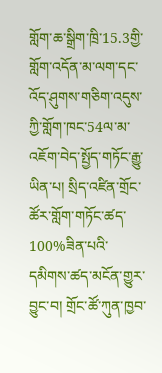གློག་ཆ་སྒྲིག་ཁྲི་15.3གྱི་གློག་འདོན་མ་ལག་དང་འོད་ཤུགས་གཅིག་འདུས་ཀྱི་གློག་ཁང་54ལ་མ་འཇོག་བེད་སྤྱོད་གཏོང་རྒྱུ་ཡིན་པ། སྲིད་འཛིན་གྲོང་ཚོར་གློག་གཏོང་ཚད་100%ཟིན་པའི་དམིགས་ཚད་མངོན་གྱུར་བྱུང་བ། གྲོང་ཚོ་ཀུན་ཁྱབ་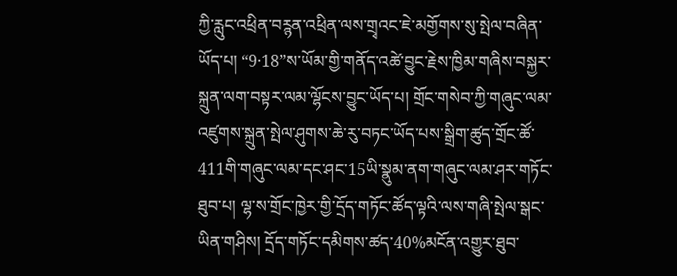ཀྱི་རླུང་འཕྲིན་བཪྙན་འཕྲིན་ལས་གྲྭའང་ཇེ་མགྱོགས་སུ་སྤེལ་བཞིན་ཡོད་པ། “9·18”ས་ཡོམ་གྱི་གནོད་འཚེ་བྱུང་རྗེས་ཁྱིམ་གཞིས་བསྐྱར་སྐྲུན་ལག་བསྟར་ལམ་ལྷོངས་བྱུང་ཡོད་པ། གྲོང་གསེབ་ཀྱི་གཞུང་ལམ་འཛུགས་སྐྲུན་སྤེལ་ཤུགས་ཆེ་རུ་བཏང་ཡོད་པས་སྒྲིག་ཚུད་གྲོང་ཚོ་411གི་གཞུང་ལམ་དང་ཤང་15ཡི་སྣུམ་ནག་གཞུང་ལམ་ཤར་གཏོང་ཐུབ་པ། ལྷ་ས་གྲོང་ཁྱེར་གྱི་དྲོད་གཏོང་ཚོད་ལྟའི་ལས་གཞི་སྤེལ་སྒང་ཡིན་གཤིས། དྲོད་གཏོང་དམིགས་ཚད་40%མངོན་འགྱུར་ཐུབ་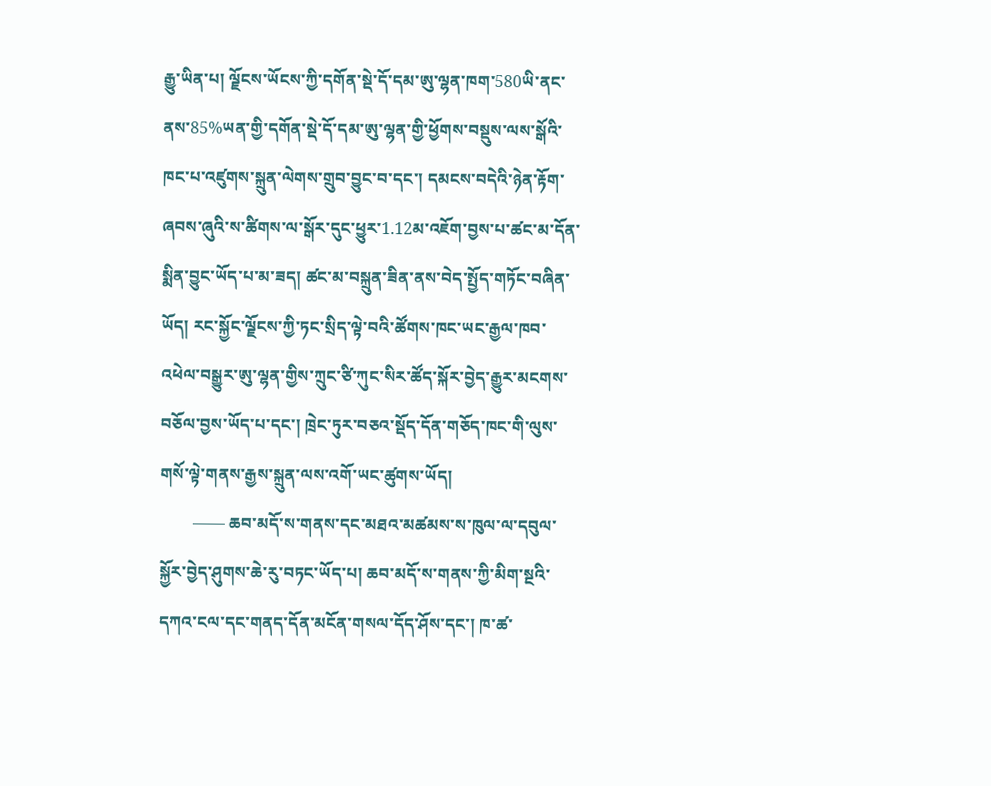རྒྱུ་ཡིན་པ། ལྗོངས་ཡོངས་ཀྱི་དགོན་སྡེ་དོ་དམ་ཨུ་ལྷན་ཁག་580ཡི་ནང་ནས་85%ཡན་གྱི་དགོན་སྡེ་དོ་དམ་ཨུ་ལྷན་གྱི་ཕྱོགས་བསྡུས་ལས་སྒོའི་ཁང་པ་འཛུགས་སྐྲུན་ལེགས་གྲུབ་བྱུང་བ་དང་། དམངས་བདེའི་ཉེན་རྟོག་ཞབས་ཞུའི་ས་ཚིགས་ལ་སྒོར་དུང་ཕྱུར་1.12མ་འཇོག་བྱས་པ་ཚང་མ་དོན་སྨིན་བྱུང་ཡོད་པ་མ་ཟད། ཚང་མ་བསྐྲུན་ཟིན་ནས་བེད་སྤྱོད་གཏོང་བཞིན་ཡོད། རང་སྐྱོང་ལྗོངས་ཀྱི་ཏང་སྲིད་ལྟེ་བའི་ཚོགས་ཁང་ཡང་རྒྱལ་ཁབ་འཕེལ་བསྒྱུར་ཨུ་ལྷན་གྱིས་ཀྲུང་ཙི་ཀུང་སིར་ཚོད་སྐོར་བྱེད་རྒྱུར་མངགས་བཅོལ་བྱས་ཡོད་པ་དང་། ཁྲེང་ཏུར་བཅའ་སྡོད་དོན་གཅོད་ཁང་གི་ལུས་གསོ་ལྟེ་གནས་རྒྱས་སྐྲུན་ལས་འགོ་ཡང་ཚུགས་ཡོད།
        —— ཆབ་མདོ་ས་གནས་དང་མཐའ་མཚམས་ས་ཁུལ་ལ་དབུལ་སྐྱོར་བྱེད་ཤུགས་ཆེ་རུ་བཏང་ཡོད་པ། ཆབ་མདོ་ས་གནས་ཀྱི་མིག་སྔའི་དཀའ་ངལ་དང་གནད་དོན་མངོན་གསལ་དོད་ཤོས་དང་། ཁ་ཚ་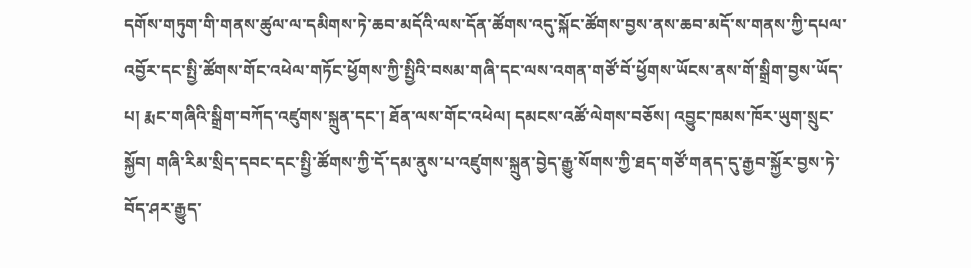དགོས་གཏུག་གི་གནས་ཚུལ་ལ་དམིགས་ཏེ་ཆབ་མདོའི་ལས་དོན་ཚོགས་འདུ་སྐོང་ཚོགས་བྱས་ནས་ཆབ་མདོ་ས་གནས་ཀྱི་དཔལ་འབྱོར་དང་སྤྱི་ཚོགས་གོང་འཕེལ་གཏོང་ཕྱོགས་ཀྱི་སྤྱིའི་བསམ་གཞི་དང་ལས་འགན་གཙོ་བོ་ཕྱོགས་ཡོངས་ནས་གོ་སྒྲིག་བྱས་ཡོད་པ། རྨང་གཞིའི་སྒྲིག་བཀོད་འཛུགས་སྐྲུན་དང་། ཐོན་ལས་གོང་འཕེལ། དམངས་འཚོ་ལེགས་བཅོས། འབྱུང་ཁམས་ཁོར་ཡུག་སྲུང་སྐྱོབ། གཞི་རིམ་སྲིད་དབང་དང་སྤྱི་ཚོགས་ཀྱི་དོ་དམ་ནུས་པ་འཛུགས་སྐྲུན་བྱེད་རྒྱུ་སོགས་ཀྱི་ཐད་གཙོ་གནད་དུ་རྒྱབ་སྐྱོར་བྱས་ཏེ་བོད་ཤར་རྒྱུད་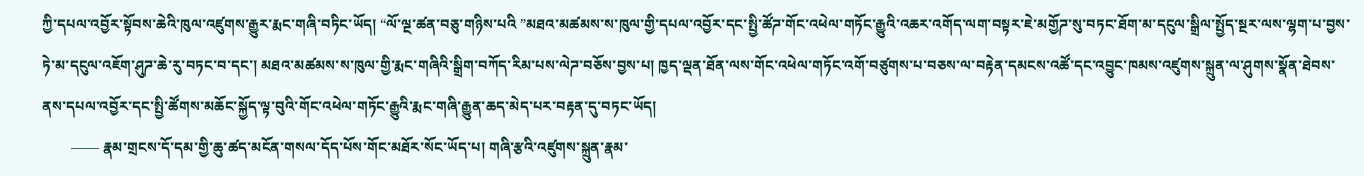ཀྱི་དཔལ་འབྱོར་སྟོབས་ཆེའི་ཁུལ་འཛུགས་རྒྱུར་རྨང་གཞི་བཏིང་ཡོད། “ལོ་ལྔ་ཚན་བཅུ་གཉིས་པའི ”མཐའ་མཚམས་ས་ཁུལ་གྱི་དཔལ་འབྱོར་དང་སྤྱི་ཚོཌ་གོང་འཕེལ་གཏོང་རྒྱུའི་འཆར་འགོད་ལག་བསྟར་ཇེ་མགྱོཌ་སུ་བཏང་ཐོག་མ་དངུལ་སྒྲིལ་སྤྱོད་སྔར་ལས་ལྷག་པ་བྱས་ཏེ་མ་དངུལ་འཇོག་ཤུཌ་ཆེ་རུ་བཏང་བ་དང་། མཐའ་མཚམས་ས་ཁུལ་གྱི་རྨང་གཞིའི་སྒྲིག་བཀོད་རིམ་པས་ལེཌ་བཅོས་བྱས་པ། ཁྱད་ལྡན་ཐོན་ལས་གོང་འཕེལ་གཏོང་འགོ་བཙུགས་པ་བཅས་ལ་བརྟེན་དམངས་འཚོ་དང་འབྱུང་ཁམས་འཛུགས་སྐྲུན་ལ་ཤུགས་སྣོན་ཐེབས་ནས་དཔལ་འབྱོར་དང་སྤྱི་ཚོགས་མཆོང་སྐྱོད་ལྟ་བུའི་གོང་འཕེལ་གཏོང་རྒྱུའི་རྨང་གཞི་རྒྱུན་ཆད་མེད་པར་བརྟན་དུ་བཏང་ཡོད།
        —— རྣམ་གྲངས་དོ་དམ་གྱི་ཆུ་ཚད་མངོན་གསལ་དོད་པོས་གོང་མཐོར་སོང་ཡོད་པ། གཞི་རྩའི་འཛུགས་སྐྲུན་རྣམ་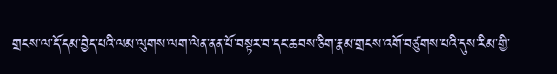གྲངས་ལ་དོ་དམ་བྱེད་པའི་ལམ་ལུགས་ལག་ལེན་ནན་པོ་བསྟར་བ་དང་ཆབས་ཅིག་རྣམ་གྲངས་འགོ་བཙུགས་པའི་དུས་རིམ་གྱི་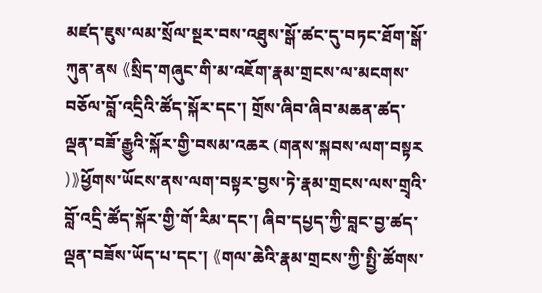མཛད་ཇུས་ལམ་སྲོལ་སྔར་བས་འཐུས་སྒོ་ཚང་དུ་བཏང་ཐོག་སྒོ་ཀུན་ནས 《སྲིད་གཞུང་གི་མ་འཇོག་རྣམ་གྲངས་ལ་མངགས་བཅོལ་བློ་འདྲིའི་ཚོད་སྐོར་དང་། གྲོས་ཞིབ་ཞིབ་མཆན་ཚད་ལྡན་བཟོ་རྒྱུའི་སྐོར་གྱི་བསམ་འཆར (གནས་སྐབས་ལག་བསྟར )》ཕྱོགས་ཡོངས་ནས་ལག་བསྟར་བྱས་ཏེ་རྣམ་གྲངས་ལས་གྲྭའི་བློ་འདྲི་ཚོད་སྐོར་གྱི་གོ་རིམ་དང་། ཞིབ་དཔྱད་ཀྱི་བླང་བྱ་ཚད་ལྡན་བཟོས་ཡོད་པ་དང་། 《གལ་ཆེའི་རྣམ་གྲངས་ཀྱི་སྤྱི་ཚོགས་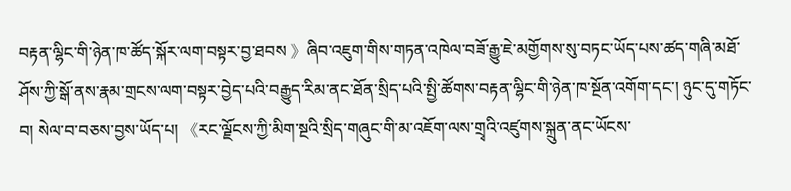བརྟན་ལྷིང་གི་ཉེན་ཁ་ཚོད་སྐོར་ལག་བསྟར་བྱ་ཐབས 》ཞིབ་འཇུག་གིས་གཏན་འཁེལ་བཟོ་རྒྱུ་ཇེ་མགྱོགས་སུ་བཏང་ཡོད་པས་ཚད་གཞི་མཐོ་ཤོས་ཀྱི་སྒོ་ནས་རྣམ་གྲངས་ལག་བསྟར་བྱེད་པའི་བརྒྱུད་རིམ་ནང་ཐོན་སྲིད་པའི་སྤྱི་ཚོགས་བརྟན་ལྷིང་གི་ཉེན་ཁ་སྔོན་འགོག་དང་། ཉུང་དུ་གཏོང་བ། སེལ་བ་བཅས་བྱས་ཡོད་པ། 《རང་ལྗོངས་ཀྱི་མིག་སྔའི་སྲིད་གཞུང་གི་མ་འཇོག་ལས་གྲྭའི་འཛུགས་སྐྲུན་ནང་ཡོངས་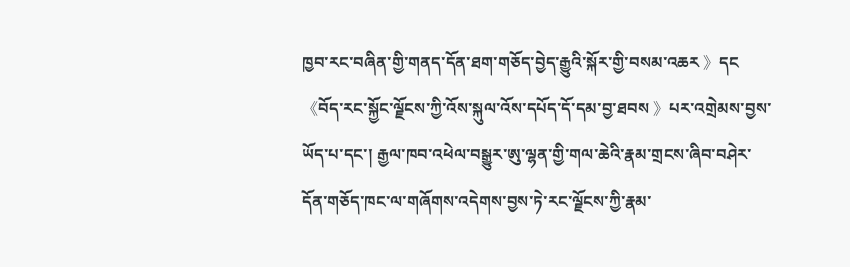ཁྱབ་རང་བཞིན་གྱི་གནད་དོན་ཐག་གཅོད་བྱེད་རྒྱུའི་སྐོར་གྱི་བསམ་འཆར 》དང 《བོད་རང་སྐྱོང་ལྗོངས་ཀྱི་འོས་སྐུལ་འོས་དཔོད་དོ་དམ་བྱ་ཐབས 》པར་འགྲེམས་བྱས་ཡོད་པ་དང་། རྒྱལ་ཁབ་འཕེལ་བསྒྱུར་ཨུ་ལྷན་གྱི་གལ་ཆེའི་རྣམ་གྲངས་ཞིབ་བཤེར་དོན་གཅོད་ཁང་ལ་གཞོགས་འདེགས་བྱས་ཏེ་རང་ལྗོངས་ཀྱི་རྣམ་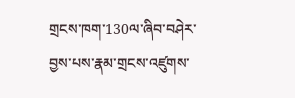གྲངས་ཁག་130ལ་ཞིབ་བཤེར་བྱས་པས་རྣམ་གྲངས་འཛུགས་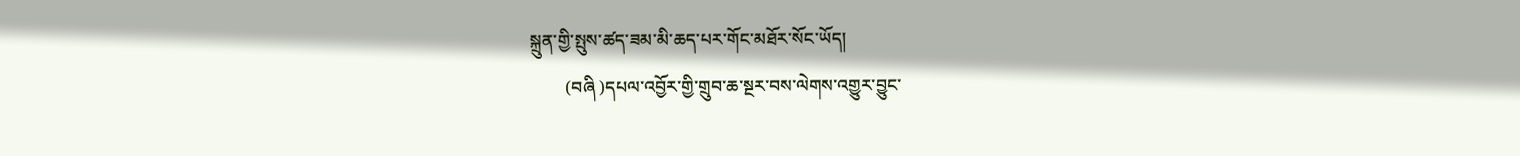སྐྲུན་གྱི་སྤུས་ཚད་ཟམ་མི་ཆད་པར་གོང་མཐོར་སོང་ཡོད།
        (བཞི )དཔལ་འབྱོར་གྱི་གྲུབ་ཆ་སྔར་བས་ལེགས་འགྱུར་བྱུང་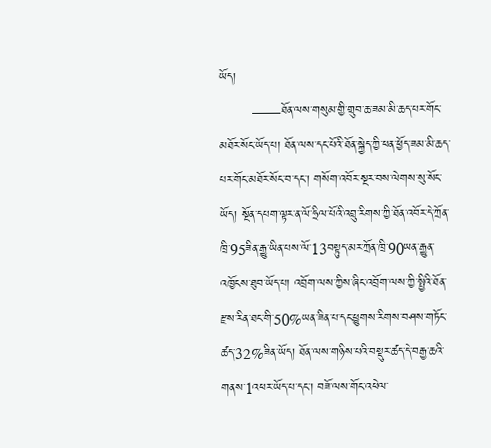ཡོད།
        ——ཐོན་ལས་གསུམ་གྱི་གྲུབ་ཆ་ཟམ་མི་ཆད་པར་གོང་མཐོར་སོང་ཡོད་པ། ཐོན་ལས་དང་པོའི་ཐོན་སྐྱེད་ཀྱི་ཕན་ཕྱོད་ཟམ་མི་ཆད་པར་གོང་མཐོར་སོང་བ་དང་། གསོག་འབོར་སྔར་བས་ལེགས་སུ་སོང་ཡོད། སྔོན་དཔག་ལྟར་ན་ལོ་ཧྲིལ་པོའི་འབྲུ་རིགས་ཀྱི་ཐོན་འབོར་དེ་ཀྲོན་ཁྲི་95ཟིན་རྒྱུ་ཡིན་པས་ལོ་13བསྟུད་མར་ཀྲོན་ཁྲི་90ཡན་རྒྱུན་འཁྱོངས་ཐུབ་ཡོད་པ། འབྲོག་ལས་ཀྱིས་ཞིང་འབྲོག་ལས་ཀྱི་སྤྱིའི་ཐོན་རྫས་རིན་ཐང་གི་50%ཡན་ཟིན་པ་དང་ཕྱུགས་རིགས་བཤས་གཏོང་ཚད་32%ཟིན་ཡོད། ཐོན་ལས་གཉིས་པའི་བསྡུར་ཚད་དེ་བརྒྱ་ཆའི་གནས་1འཕར་ཡོད་པ་དང་། བཟོ་ལས་གོང་འཕེལ་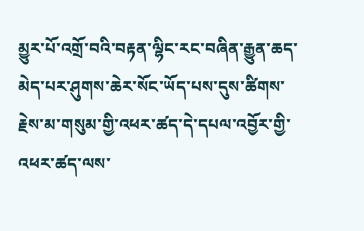མྱུར་པོ་འགྲོ་བའི་བརྟན་ལྷིང་རང་བཞིན་རྒྱུན་ཆད་མེད་པར་ཤུགས་ཆེར་སོང་ཡོད་པས་དུས་ཚིགས་རྗེས་མ་གསུམ་གྱི་འཕར་ཚད་དེ་དཔལ་འབྱོར་གྱི་འཕར་ཚད་ལས་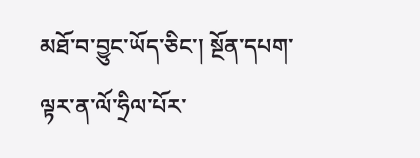མཐོ་བ་བྱུང་ཡོད་ཅིང་། སྔོན་དཔག་ལྟར་ན་ལོ་ཧྲིལ་པོར་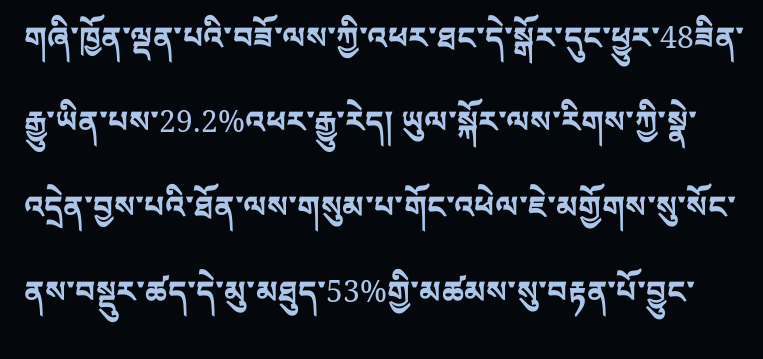གཞི་ཁྱོན་ལྡན་པའི་བཟོ་ལས་ཀྱི་འཕར་ཐང་དེ་སྒོར་དུང་ཕྱུར་48ཟིན་རྒྱུ་ཡིན་པས་29.2%འཕར་རྒྱུ་རེད། ཡུལ་སྐོར་ལས་རིགས་ཀྱི་སྣེ་འདྲེན་བྱས་པའི་ཐོན་ལས་གསུམ་པ་གོང་འཕེལ་ཇེ་མགྱོགས་སུ་སོང་ནས་བསྡུར་ཚད་དེ་མུ་མཐུད་53%གྱི་མཚམས་སུ་བརྟན་པོ་བྱུང་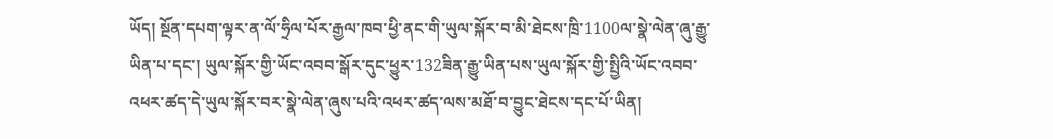ཡོད། སྔོན་དཔག་ལྟར་ན་ལོ་ཧྲིལ་པོར་རྒྱལ་ཁབ་ཕྱི་ནང་གི་ཡུལ་སྐོར་བ་མི་ཐེངས་ཁྲི་1100ལ་སྣེ་ལེན་ཞུ་རྒྱུ་ཡིན་པ་དང་། ཡུལ་སྐོར་གྱི་ཡོང་འབབ་སྒོར་དུང་ཕྱུར་132ཟིན་རྒྱུ་ཡིན་པས་ཡུལ་སྐོར་གྱི་སྤྱིའི་ཡོང་འབབ་འཕར་ཚད་དེ་ཡུལ་སྐོར་བར་སྣེ་ལེན་ཞུས་པའི་འཕར་ཚད་ལས་མཐོ་བ་བྱུང་ཐེངས་དང་པོ་ཡིན།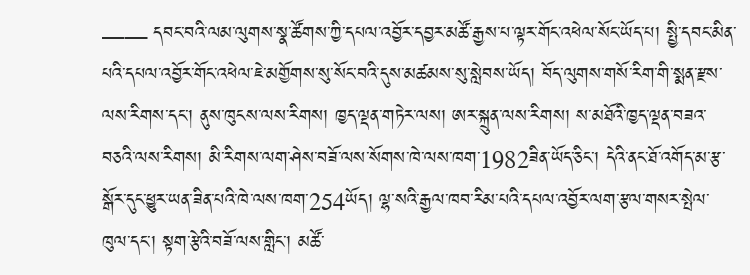—— དབང་བའི་ལམ་ལུགས་སྣ་ཚོགས་ཀྱི་དཔལ་འབྱོར་དབྱར་མཚོ་རྒྱས་པ་ལྟར་གོང་འཕེལ་སོང་ཡོད་པ། སྤྱི་དབང་མིན་པའི་དཔལ་འབྱོར་གོང་འཕེལ་ཇེ་མགྱོགས་སུ་སོང་བའི་དུས་མཚམས་སུ་སླེབས་ཡོད། བོད་ལུགས་གསོ་རིག་གི་སྨན་རྫས་ལས་རིགས་དང་། ནུས་ཁུངས་ལས་རིགས། ཁྱད་ལྡན་གཏེར་ལས། ཨར་སྐྲུན་ལས་རིགས། ས་མཐོའི་ཁྱད་ལྡན་བཟའ་བཅའི་ལས་རིགས། མི་རིགས་ལག་ཤེས་བཟོ་ལས་སོགས་ཁེ་ལས་ཁག་1982ཟིན་ཡོད་ཅིང་། དེའི་ནང་ཐོ་འགོད་མ་རྩ་སྒོར་དུང་ཕྱུར་ཡན་ཟིན་པའི་ཁེ་ལས་ཁག་254ཡོད། ལྷ་སའི་རྒྱལ་ཁབ་རིམ་པའི་དཔལ་འབྱོར་ལག་རྩལ་གསར་སྤེལ་ཁུལ་དང་། སྟག་རྩེའི་བཟོ་ལས་གླིང་། མཚོ་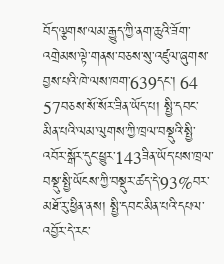བོད་ལྕགས་ལམ་རྒྱུད་ཀྱི་ནག་ཆུའི་ཟོག་འགྲེམས་ལྟེ་གནས་བཅས་སུ་འཛུལ་ཞུགས་བྱས་པའི་ཁེ་ལས་ཁག་639དང་། 64 57བཅས་སོ་སོར་ཟིན་ཡོད་པ། སྤྱི་དབང་མིན་པའི་ལམ་ལུགས་ཀྱི་ཁྲལ་བསྡུའི་སྤྱི་འབོར་སྒོར་དུང་ཕྱུར་143ཟིན་ཡོད་པས་ཁྲལ་བསྡུ་སྤྱི་ཡོངས་ཀྱི་བསྡུར་ཚད་དེ་93%བར་མཐོ་རུ་ཕྱིན་ནས། སྤྱི་དབང་མིན་པའི་དཔལ་འབྱོར་དེ་རང་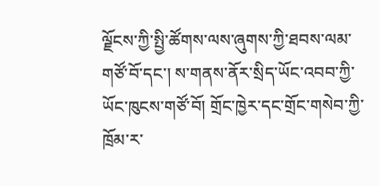ལྗོངས་ཀྱི་སྤྱི་ཚོགས་ལས་ཞུགས་ཀྱི་ཐབས་ལམ་གཙོ་བོ་དང་། ས་གནས་ནོར་སྲིད་ཡོང་འབབ་ཀྱི་ཡོང་ཁུངས་གཙོ་བོ། གྲོང་ཁྱེར་དང་གྲོང་གསེབ་ཀྱི་ཁྲོམ་ར་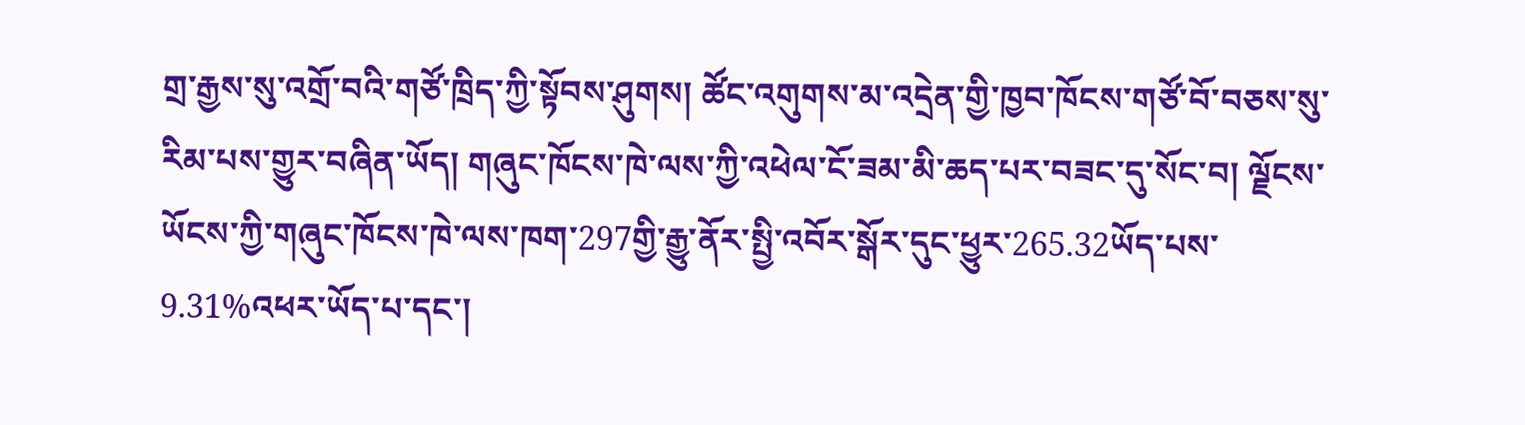གྲ་རྒྱས་སུ་འགྲོ་བའི་གཙོ་ཁྲིད་ཀྱི་སྟོབས་ཤུགས། ཚོང་འགུགས་མ་འདྲེན་གྱི་ཁྱབ་ཁོངས་གཙོ་བོ་བཅས་སུ་རིམ་པས་གྱུར་བཞིན་ཡོད། གཞུང་ཁོངས་ཁེ་ལས་ཀྱི་འཕེལ་ངོ་ཟམ་མི་ཆད་པར་བཟང་དུ་སོང་བ། ལྗོངས་ཡོངས་ཀྱི་གཞུང་ཁོངས་ཁེ་ལས་ཁག་297གྱི་རྒྱུ་ནོར་སྤྱི་འབོར་སྒོར་དུང་ཕྱུར་265.32ཡོད་པས་9.31%འཕར་ཡོད་པ་དང་།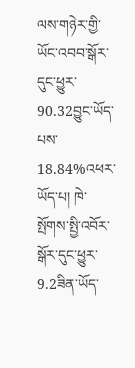ལས་གཉེར་གྱི་ཡོང་འབབ་སྒོར་དུང་ཕྱུར་90.32བྱུང་ཡོད་པས་18.84%འཕར་ཡོད་པ། ཁེ་སྤོགས་སྤྱི་འབོར་སྒོར་དུང་ཕྱུར་9.2ཟིན་ཡོད་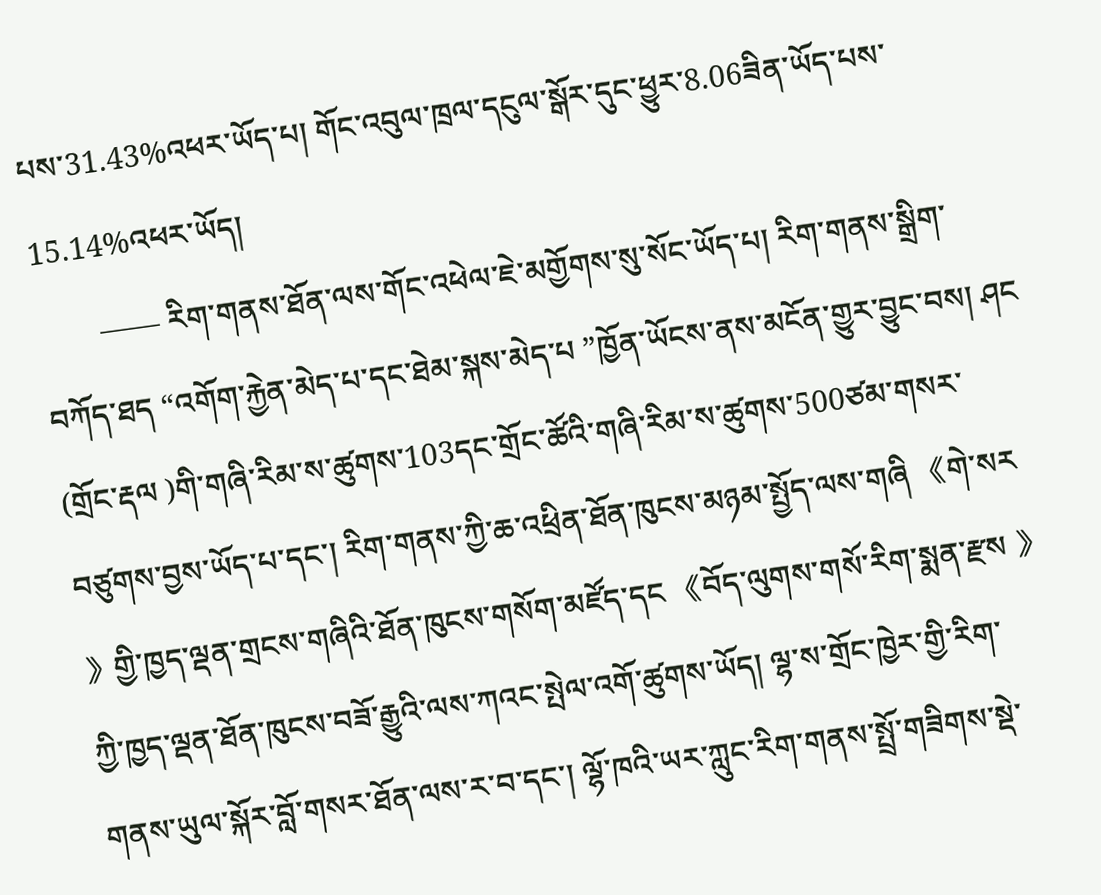པས་31.43%འཕར་ཡོད་པ། གོང་འབུལ་ཁྲལ་དངུལ་སྒོར་དུང་ཕྱུར་8.06ཟིན་ཡོད་པས་15.14%འཕར་ཡོད།
        —— རིག་གནས་ཐོན་ལས་གོང་འཕེལ་ཇེ་མགྱོགས་སུ་སོང་ཡོད་པ། རིག་གནས་སྒྲིག་བཀོད་ཐད “འགོག་རྐྱེན་མེད་པ་དང་ཐེམ་སྐས་མེད་པ ”ཁྱོན་ཡོངས་ནས་མངོན་གྱུར་བྱུང་བས། ཤང (གྲོང་རྡལ )གི་གཞི་རིམ་ས་ཚུགས་103དང་གྲོང་ཚོའི་གཞི་རིམ་ས་ཚུགས་500ཙམ་གསར་བཙུགས་བྱས་ཡོད་པ་དང་། རིག་གནས་ཀྱི་ཆ་འཕྲིན་ཐོན་ཁུངས་མཉམ་སྤྱོད་ལས་གཞི 《གེ་སར 》གྱི་ཁྱད་ལྡན་གྲངས་གཞིའི་ཐོན་ཁུངས་གསོག་མཛོད་དང 《བོད་ལུགས་གསོ་རིག་སྨན་རྫས 》ཀྱི་ཁྱད་ལྡན་ཐོན་ཁུངས་བཟོ་རྒྱུའི་ལས་ཀའང་སྤེལ་འགོ་ཚུགས་ཡོད། ལྷ་ས་གྲོང་ཁྱེར་གྱི་རིག་གནས་ཡུལ་སྐོར་བློ་གསར་ཐོན་ལས་ར་བ་དང་། ལྷོ་ཁའི་ཡར་ཀླུང་རིག་གནས་སྤྲོ་གཟིགས་སྡེ་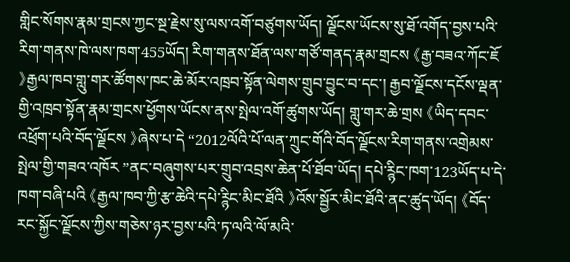གླིང་སོགས་རྣམ་གྲངས་ཀྱང་སྔ་རྗེས་སུ་ལས་འགོ་བཙུགས་ཡོད། ལྗོངས་ཡོངས་སུ་ཐོ་འགོད་བྱས་པའི་རིག་གནས་ཁེ་ལས་ཁག་455ཡོད། རིག་གནས་ཐོན་ལས་གཙོ་གནད་རྣམ་གྲངས 《རྒྱ་བཟའ་ཀོང་ཇོ 》རྒྱལ་ཁབ་གླུ་གར་ཚོགས་ཁང་ཆེ་མོར་འཁྲབ་སྟོན་ལེགས་གྲུབ་བྱུང་བ་དང་། རྒྱབ་ལྗོངས་དངོས་ལྡན་གྱི་འཁྲབ་སྟོན་རྣམ་གྲངས་ཕྱོགས་ཡོངས་ནས་སྤེལ་འགོ་ཚུགས་ཡོད། གླུ་གར་ཆེ་གྲས 《ཡིད་དབང་འཕྲོག་པའི་བོད་ལྗོངས 》ཞེས་པ་དེ “2012ལོའི་པོ་ལན་ཀྲུང་གོའི་བོད་ལྗོངས་རིག་གནས་འགྲེམས་སྤེལ་གྱི་གཟའ་འཁོར ”ནང་བཞུགས་པར་གྲུབ་འབྲས་ཆེན་པོ་ཐོབ་ཡོད། དཔེ་ཪྙིང་ཁག་123ཡོད་པ་དེ་ཁག་བཞི་པའི 《རྒྱལ་ཁབ་ཀྱི་རྩ་ཆེའི་དཔེ་ཪྙིང་མིང་ཐོའི 》འོས་སྦྱོར་མིང་ཐོའི་ནང་ཚུད་ཡོད། 《བོད་རང་སྐྱོང་ལྗོངས་ཀྱིས་གཅེས་ཉར་བྱས་པའི་ཏ་ལའི་ལོ་མའི་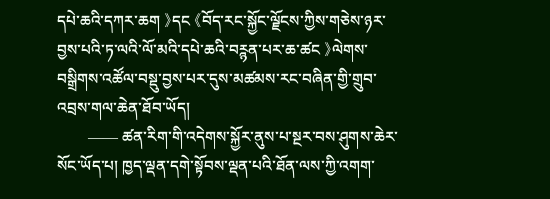དཔེ་ཆའི་དཀར་ཆག 》དང 《བོད་རང་སྐྱོང་ལྗོངས་ཀྱིས་གཅེས་ཉར་བྱས་པའི་ཏ་ལའི་ལོ་མའི་དཔེ་ཆའི་བཪྙན་པར་ཆ་ཚང 》ལེགས་བསྒྲིགས་འཚོལ་བསྡུ་བྱས་པར་དུས་མཚམས་རང་བཞིན་གྱི་གྲུབ་འབྲས་གལ་ཆེན་ཐོབ་ཡོད།
        —— ཚན་རིག་གི་འདེགས་སྐྱོར་ནུས་པ་སྔར་བས་ཤུགས་ཆེར་སོང་ཡོད་པ། ཁྱད་ལྡན་དགེ་སྟོབས་ལྡན་པའི་ཐོན་ལས་ཀྱི་འགག་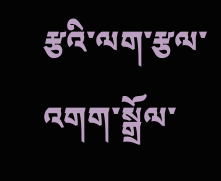རྩའི་ལག་རྩལ་འགག་སྒྲོལ་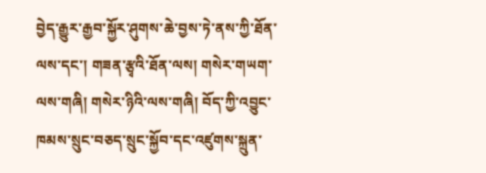བྱེད་རྒྱུར་རྒྱབ་སྐྱོར་ཤུགས་ཆེ་བྱས་ཏེ་ནས་ཀྱི་ཐོན་ལས་དང་། གཟན་རྩྭའི་ཐོན་ལས། གསེར་གཡག་ལས་གཞི། གསེར་ཉིའི་ལས་གཞི། བོད་ཀྱི་འབྱུང་ཁམས་སྲུང་བཅད་སྲུང་སྐྱོབ་དང་འཛུགས་སྐྲུན་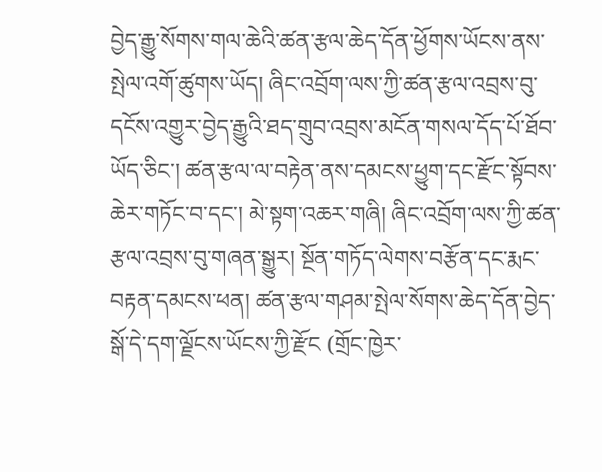བྱེད་རྒྱུ་སོགས་གལ་ཆེའི་ཚན་རྩལ་ཆེད་དོན་ཕྱོགས་ཡོངས་ནས་སྤེལ་འགོ་ཚུགས་ཡོད། ཞིང་འབྲོག་ལས་ཀྱི་ཚན་རྩལ་འབྲས་བུ་དངོས་འགྱུར་བྱེད་རྒྱུའི་ཐད་གྲུབ་འབྲས་མངོན་གསལ་དོད་པོ་ཐོབ་ཡོད་ཅིང་། ཚན་རྩལ་ལ་བརྟེན་ནས་དམངས་ཕྱུག་དང་རྫོང་སྟོབས་ཆེར་གཏོང་བ་དང་། མེ་སྟག་འཆར་གཞི། ཞིང་འབྲོག་ལས་ཀྱི་ཚན་རྩལ་འབྲས་བུ་གཞན་སྒྱུར། སྔོན་གཏོད་ལེགས་བརྩོན་དང་རྨང་བརྟན་དམངས་ཕན། ཚན་རྩལ་གཤམ་སྤེལ་སོགས་ཆེད་དོན་བྱེད་སྒོ་དེ་དག་ལྗོངས་ཡོངས་ཀྱི་རྫོང (གྲོང་ཁྱེར་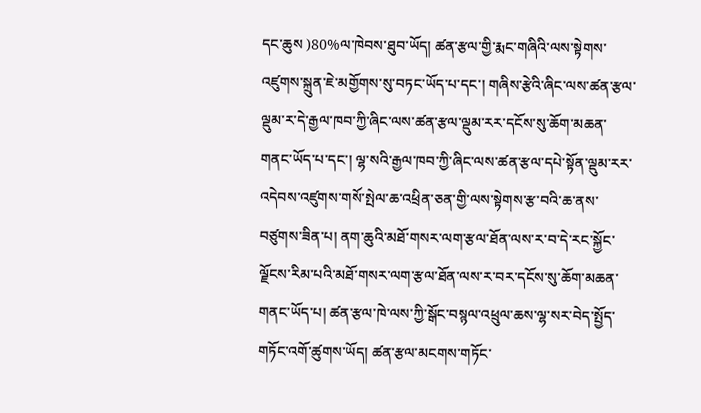དང་ཆུས )80%ལ་ཁེབས་ཐུབ་ཡོད། ཚན་རྩལ་གྱི་རྨང་གཞིའི་ལས་སྟེགས་འཛུགས་སྐྲུན་ཇེ་མགྱོགས་སུ་བཏང་ཡོད་པ་དང་། གཞིས་རྩེའི་ཞིང་ལས་ཚན་རྩལ་ལྡུམ་ར་དེ་རྒྱལ་ཁབ་ཀྱི་ཞིང་ལས་ཚན་རྩལ་ལྡུམ་རར་དངོས་སུ་ཆོག་མཆན་གནང་ཡོད་པ་དང་། ལྷ་སའི་རྒྱལ་ཁབ་ཀྱི་ཞིང་ལས་ཚན་རྩལ་དཔེ་སྟོན་ལྡུམ་རར་འདེབས་འཛུགས་གསོ་སྤེལ་ཆ་འཕྲིན་ཅན་གྱི་ལས་སྟེགས་རྩ་བའི་ཆ་ནས་བཙུགས་ཟིན་པ། ནག་ཆུའི་མཐོ་གསར་ལག་རྩལ་ཐོན་ལས་ར་བ་དེ་རང་སྐྱོང་ལྗོངས་རིམ་པའི་མཐོ་གསར་ལག་རྩལ་ཐོན་ལས་ར་བར་དངོས་སུ་ཆོག་མཆན་གནང་ཡོད་པ། ཚན་རྩལ་ཁེ་ལས་ཀྱི་སྒོང་བསྙལ་འཕྲུལ་ཆས་ལྷ་སར་བེད་སྤྱོད་གཏོང་འགོ་ཚུགས་ཡོད། ཚན་རྩལ་མངགས་གཏོང་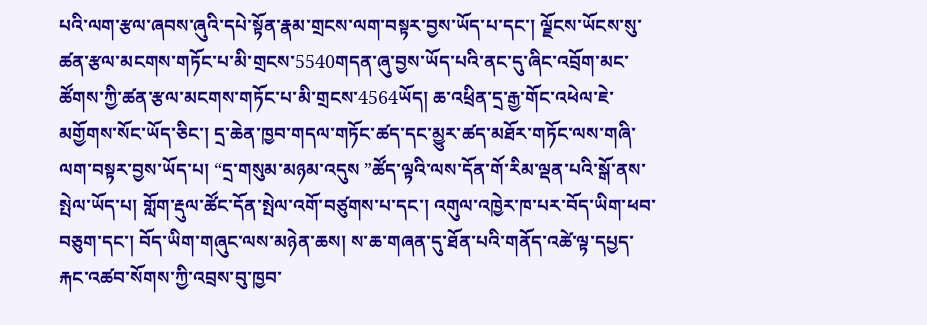པའི་ལག་རྩལ་ཞབས་ཞུའི་དཔེ་སྟོན་རྣམ་གྲངས་ལག་བསྟར་བྱས་ཡོད་པ་དང་། ལྗོངས་ཡོངས་སུ་ཚན་རྩལ་མངགས་གཏོང་པ་མི་གྲངས་5540གདན་ཞུ་བྱས་ཡོད་པའི་ནང་དུ་ཞིང་འབྲོག་མང་ཚོགས་ཀྱི་ཚན་རྩལ་མངགས་གཏོང་པ་མི་གྲངས་4564ཡོད། ཆ་འཕྲིན་དྲ་རྒྱ་གོང་འཕེལ་ཇེ་མགྱོགས་སོང་ཡོད་ཅིང་། དྲ་ཆེན་ཁྱབ་གདལ་གཏོང་ཚད་དང་མྱུར་ཚད་མཐོར་གཏོང་ལས་གཞི་ལག་བསྟར་བྱས་ཡོད་པ། “དྲ་གསུམ་མཉམ་འདུས ”ཚོད་ལྟའི་ལས་དོན་གོ་རིམ་ལྡན་པའི་སྒོ་ནས་སྤེལ་ཡོད་པ། གློག་རྡུལ་ཚོང་དོན་སྤེལ་འགོ་བཙུགས་པ་དང་། འགུལ་འཁྱེར་ཁ་པར་བོད་ཡིག་ཕབ་བཅུག་དང་། བོད་ཡིག་གཞུང་ལས་མཉེན་ཆས། ས་ཆ་གཞན་དུ་ཐོན་པའི་གནོད་འཚེ་ལྟ་དཔྱད་རྐང་འཚབ་སོགས་ཀྱི་འབྲས་བུ་ཁྱབ་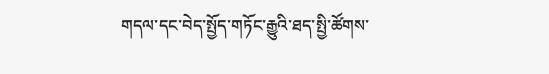གདལ་དང་བེད་སྤྱོད་གཏོང་རྒྱུའི་ཐད་སྤྱི་ཚོགས་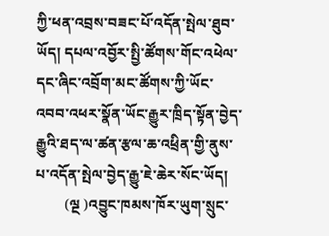ཀྱི་ཕན་འབྲས་བཟང་པོ་འདོན་སྤེལ་ཐུབ་ཡོད། དཔལ་འབྱོར་སྤྱི་ཚོགས་གོང་འཕེལ་དང་ཞིང་འབྲོག་མང་ཚོགས་ཀྱི་ཡོང་འབབ་འཕར་སྣོན་ཡོང་རྒྱུར་ཁྲིད་སྟོན་བྱེད་རྒྱུའི་ཐད་ལ་ཚན་རྩལ་ཆ་འཕྲིན་གྱི་ནུས་པ་འདོན་སྤེལ་བྱེད་རྒྱུ་ཇེ་ཆེར་སོང་ཡོད།
        (ལྔ )འབྱུང་ཁམས་ཁོར་ཡུག་སྲུང་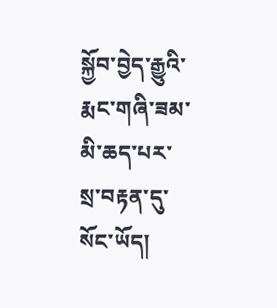སྐྱོབ་བྱེད་རྒྱུའི་རྨང་གཞི་ཟམ་མི་ཆད་པར་སྲ་བརྟན་དུ་སོང་ཡོད།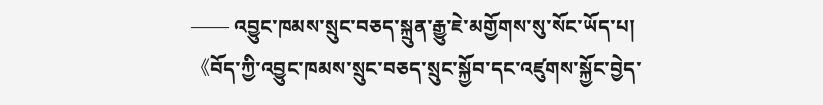—— འབྱུང་ཁམས་སྲུང་བཅད་སྐྲུན་རྒྱུ་ཇེ་མགྱོགས་སུ་སོང་ཡོད་པ། 《བོད་ཀྱི་འབྱུང་ཁམས་སྲུང་བཅད་སྲུང་སྐྱོབ་དང་འཛུགས་སྐྱོང་བྱེད་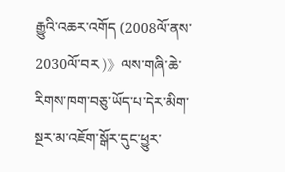རྒྱུའི་འཆར་འགོད (2008ལོ་ནས་2030ལོ་བར )》ལས་གཞི་ཆེ་རིགས་ཁག་བཅུ་ཡོད་པ་དེར་མིག་སྔར་མ་འཇོག་སྒོར་དུང་ཕྱུར་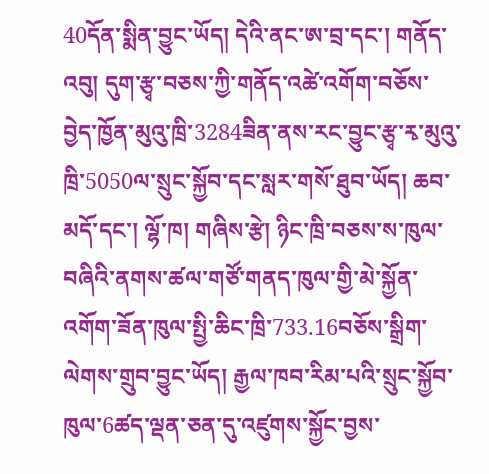40དོན་སྨིན་བྱུང་ཡོད། དེའི་ནང་ཨ་བྲ་དང་། གནོད་འབུ། དུག་རྩྭ་བཅས་ཀྱི་གནོད་འཚེ་འགོག་བཅོས་བྱེད་ཁྱོན་མུའུ་ཁྲི་3284ཟིན་ནས་རང་བྱུང་རྩྭ་རྭ་མུའུ་ཁྲི་5050ལ་སྲུང་སྐྱོབ་དང་སླར་གསོ་ཐུབ་ཡོད། ཆབ་མདོ་དང་། ལྷོ་ཁ། གཞིས་རྩེ། ཉིང་ཁྲི་བཅས་ས་ཁུལ་བཞིའི་ནགས་ཚལ་གཙོ་གནད་ཁུལ་གྱི་མེ་སྐྱོན་འགོག་ཟོན་ཁུལ་སྤྱི་ཆིང་ཁྲི་733.16བཅོས་སྒྲིག་ལེགས་གྲུབ་བྱུང་ཡོད། རྒྱལ་ཁབ་རིམ་པའི་སྲུང་སྐྱོབ་ཁུལ་6ཚད་ལྡན་ཅན་དུ་འཛུགས་སྐྱོང་བྱས་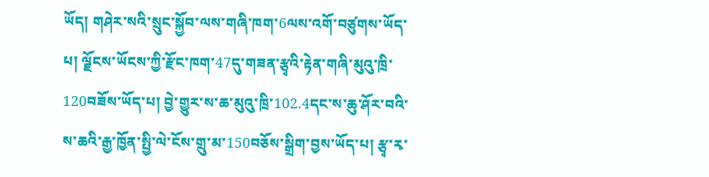ཡོད། གཤེར་སའི་སྲུང་སྐྱོབ་ལས་གཞི་ཁག་6ལས་འགོ་བཙུགས་ཡོད་པ། ལྗོངས་ཡོངས་ཀྱི་རྫོང་ཁག་47དུ་གཟན་རྩྭའི་རྟེན་གཞི་མུའུ་ཁྲི་120བཟོས་ཡོད་པ། བྱེ་གྱུར་ས་ཆ་མུའུ་ཁྲི་102.4དང་ས་ཆུ་ཤོར་བའི་ས་ཆའི་རྒྱ་ཁྱོན་སྤྱི་ལེ་ངོས་གྲུ་མ་150བཅོས་སྒྲིག་བྱས་ཡོད་པ། རྩྭ་རྭ་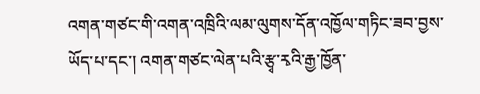འགན་གཙང་གི་འགན་འཁྲིའི་ལམ་ལུགས་དོན་འཁྱོལ་གཏིང་ཟབ་བྱས་ཡོད་པ་དང་། འགན་གཙང་ལེན་པའི་རྩྭ་རྭའི་རྒྱ་ཁྱོན་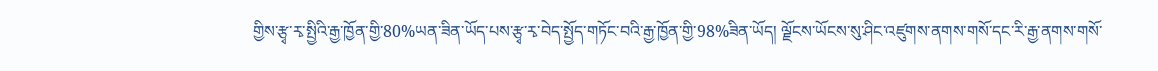གྱིས་རྩྭ་རྭ་སྤྱིའི་རྒྱ་ཁྱོན་གྱི་80%ཡན་ཟིན་ཡོད་པས་རྩྭ་རྭ་བེད་སྤྱོད་གཏོང་བའི་རྒྱ་ཁྱོན་གྱི་98%ཟིན་ཡོད། ལྗོངས་ཡོངས་སུ་ཤིང་འཛུགས་ནགས་གསོ་དང་རི་རྒྱ་ནགས་གསོ་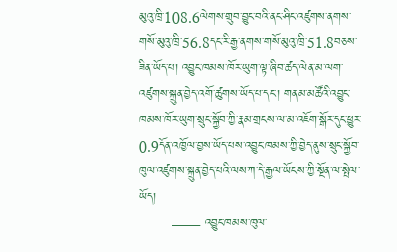མུའུ་ཁྲི་108.6ལེགས་གྲུབ་བྱུང་བའི་ནང་ཤིང་འཛུགས་ནགས་གསོ་མུའུ་ཁྲི་56.8དང་རི་རྒྱ་ནགས་གསོ་མུའུ་ཁྲི་51.8བཅས་ཟིན་ཡོད་པ། འབྱུང་ཁམས་ཁོར་ཡུག་ལྟ་ཞིབ་ཚད་ལེན་མ་ལག་འཛུགས་སྐྲུན་བྱེད་འགོ་ཚུགས་ཡོད་པ་དང་། གནམ་མཚོའི་འབྱུང་ཁམས་ཁོར་ཡུག་སྲུང་སྐྱོབ་ཀྱི་རྣམ་གྲངས་ལ་མ་འཇོག་སྒོར་དུང་ཕྱུར་0.9དོན་འཁྱོལ་བྱས་ཡོད་པས་འབྱུང་ཁམས་ཀྱི་བྱེད་ནུས་སྲུང་སྐྱོབ་ཁུལ་འཛུགས་སྐྲུན་བྱེད་པའི་ལས་ཀ་དེ་རྒྱལ་ཡོངས་ཀྱི་སྔོན་ལ་སྤེལ་ཡོད།
        —— འབྱུང་ཁམས་ཁུལ་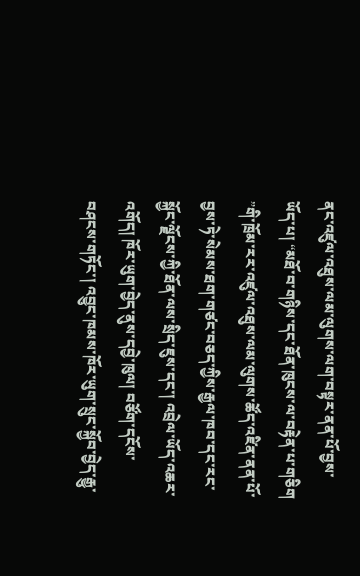ནང་འཛུལ་འཐུས་ལམ་ལུགས་ལག་བསྟར་ནན་པོ་བྱས་ཡོད་པ། “མཐོ་བ་གཉིས་དང་ཐོན་ཁུངས་ལ་བརྟེན་པ་གཅིག ”གི་ཁྲོམ་རར་འཛུལ་འཐུས་ལམ་ལུགས་ཚོད་འཛིན་ནན་པོ་བྱས་ཏེ་སེམས་ཐག་གཙང་བཅད་ཀྱིས་རྒྱལ་ཁབ་དང་རང་སྐྱོང་ལྗོངས་ཀྱི་ཐོན་ལས་སྲིད་ཇུས་དང་། འབྲེལ་ཡོད་འཆར་འགོད། ཁོར་ཡུག་བྱེད་ནུས་དབྱེ་ཁུལ། བཙོག་དངོས་བཤངས་གཏོང་། འབྱུང་ཁམས་ཁོར་ཡུག་སྲུང་སྐྱོབ་བྱེད་རྒྱུ་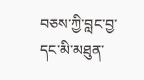བཅས་ཀྱི་བླང་བྱ་དང་མི་མཐུན་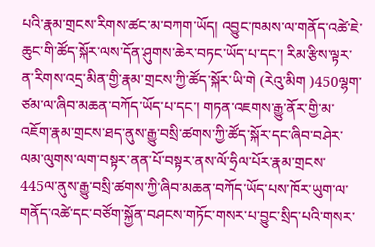པའི་རྣམ་གྲངས་རིགས་ཚང་མ་བཀག་ཡོད། འབྱུང་ཁམས་ལ་གནོད་འཚེ་ཇེ་ཆུང་གི་ཚོད་སྐོར་ལས་དོན་ཤུགས་ཆེར་བཏང་ཡོད་པ་དང་། རིམ་རྩིས་ལྟར་ན་རིགས་འདྲ་མིན་གྱི་རྣམ་གྲངས་ཀྱི་ཚོད་སྐོར་ཡི་གེ (རེའུ་མིག )450ལྷག་ཙམ་ལ་ཞིབ་མཆན་བཀོད་ཡོད་པ་དང་། གཏན་འཇགས་རྒྱུ་ནོར་གྱི་མ་འཇོག་རྣམ་གྲངས་ཐད་ནུས་རྒྱུ་བསྲི་ཚགས་ཀྱི་ཚོད་སྐོར་དང་ཞིབ་བཤེར་ལམ་ལུགས་ལག་བསྟར་ནན་པོ་བསྟར་ནས་ལོ་ཧྲིལ་པོར་རྣམ་གྲངས་445ལ་ནུས་རྒྱུ་བསྲི་ཚགས་ཀྱི་ཞིབ་མཆན་བཀོད་ཡོད་པས་ཁོར་ཡུག་ལ་གནོད་འཚེ་དང་བཙོག་སྐྱོན་བཤངས་གཏོང་གསར་པ་བྱུང་སྲིད་པའི་གསར་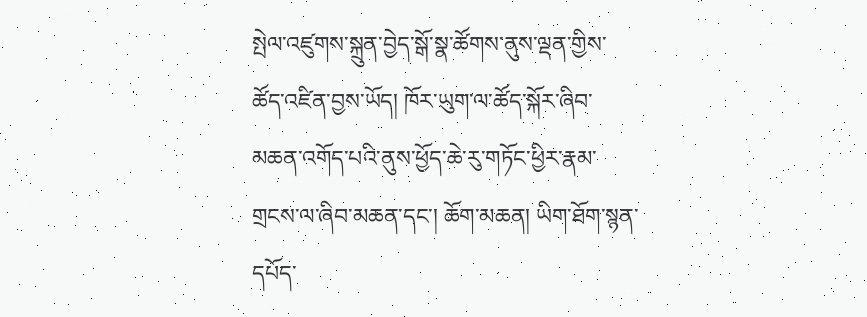སྤེལ་འཛུགས་སྐྲུན་བྱེད་སྒོ་སྣ་ཚོགས་ནུས་ལྡན་གྱིས་ཚོད་འཛིན་བྱས་ཡོད། ཁོར་ཡུག་ལ་ཚོད་སྐོར་ཞིབ་མཆན་འགོད་པའི་ནུས་ཕྱོད་ཆེ་རུ་གཏོང་ཕྱིར་རྣམ་གྲངས་ལ་ཞིབ་མཆན་དང་། ཆོག་མཆན། ཡིག་ཐོག་སྙན་དཔོད་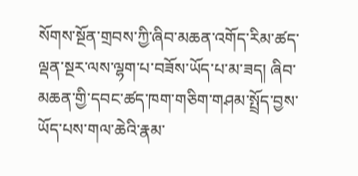སོགས་སྔོན་གྲབས་ཀྱི་ཞིབ་མཆན་འགོད་རིམ་ཚད་ལྡན་སྔར་ལས་ལྷག་པ་བཟོས་ཡོད་པ་མ་ཟད། ཞིབ་མཆན་གྱི་དབང་ཚད་ཁག་གཅིག་གཤམ་སྤྲོད་བྱས་ཡོད་པས་གལ་ཆེའི་རྣམ་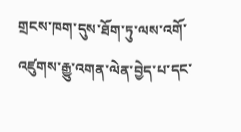གྲངས་ཁག་དུས་ཐོག་ཏུ་ལས་འགོ་འཛུགས་རྒྱུ་འགན་ལེན་བྱེད་པ་དང་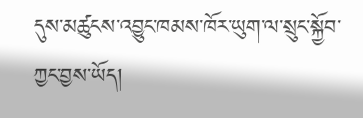དུས་མཚུངས་འབྱུང་ཁམས་ཁོར་ཡུག་ལ་སྲུང་སྐྱོབ་ཀྱང་བྱས་ཡོད།